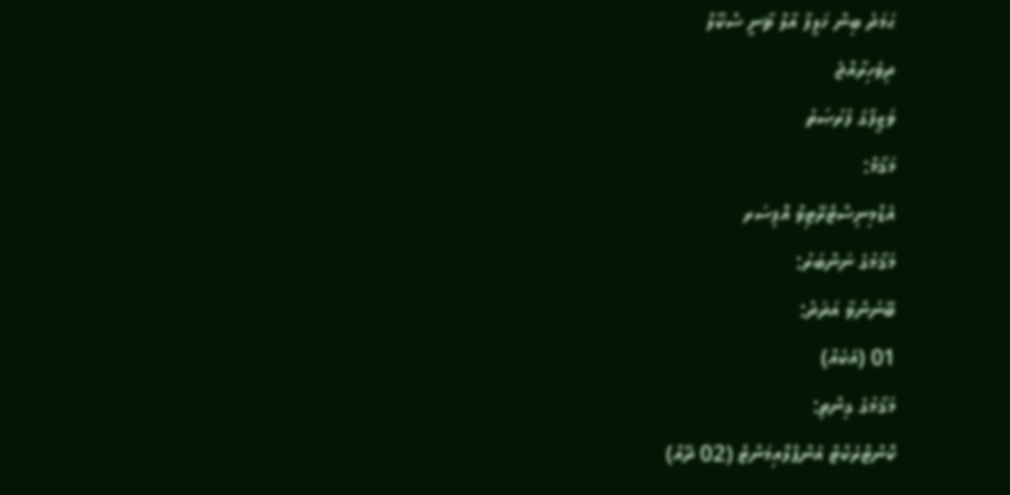ޙަމަދު ބިން ޚަލީފާ އާލް ޘާނީ ސްކޫލް
ދިވެހިރާއްޖެ
ވަޒީފާގެ ފުރުޞަތު
މަޤާމް:
އެޑްމިނިސްޓްރޭޓިވް އޮފިސަރ
މަޤާމުގެ ނަންބަރު:
ބޭނުންވާ އަދަދު:
01 (އެކެއް)
މަޤާމުގެ ގިންތި:
ކޮންޓްރެކްޓް އެންޕްލޮއިމަންޓް (02 ދޭއް)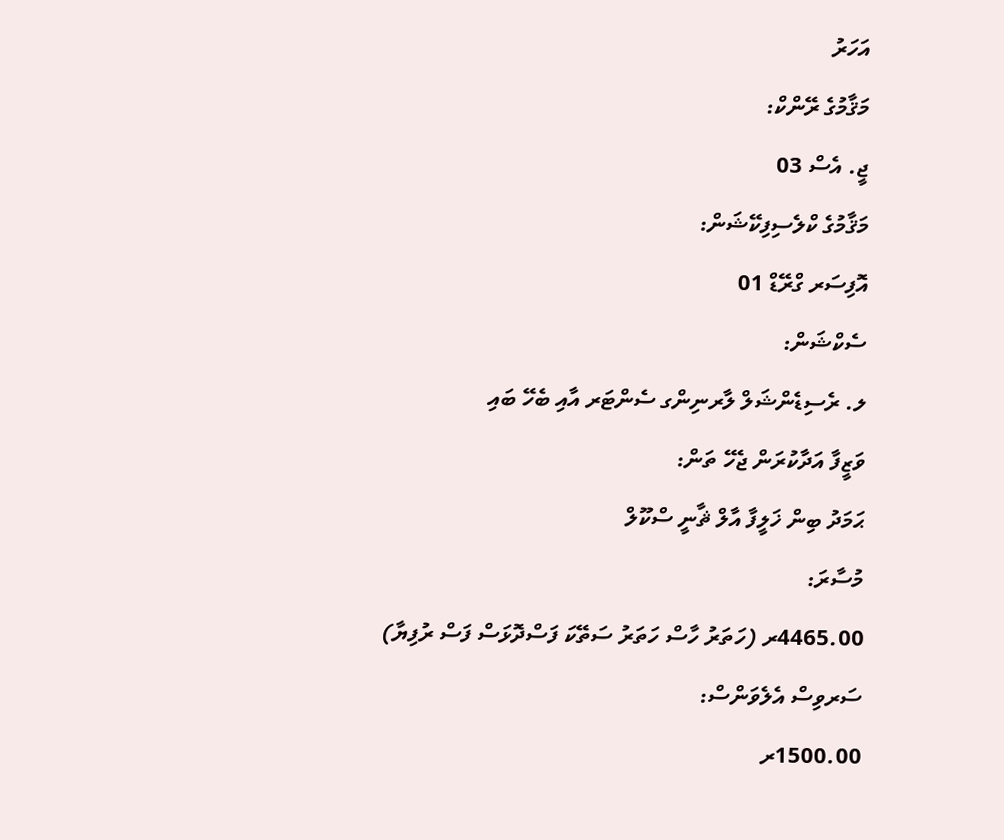އަހަރު
މަޤާމުގެ ރޭންކް:
ޖީ. އެސް 03
މަޤާމުގެ ކްލެސިފިކޭޝަން:
އޮފިސަރ ގްރޭޑް 01
ސެކްޝަން:
ލ. ރެސިޑެންޝަލް ލާރނިންގ ސެންޓަރ އާއި ބެހޭ ބައި
ވަޒީފާ އަދާކުރަން ޖެހޭ ތަން:
ޙަމަދު ބިން ޚަލީފާ އާލް ޘާނީ ސްކޫލް
މުސާރަ:
4465.00ރ (ހަތަރު ހާސް ހަތަރު ސަތޭކަ ފަސްދޮޅަސް ފަސް ރުފިޔާ)
ސަރވިސް އެލެވަންސް:
1500.00ރ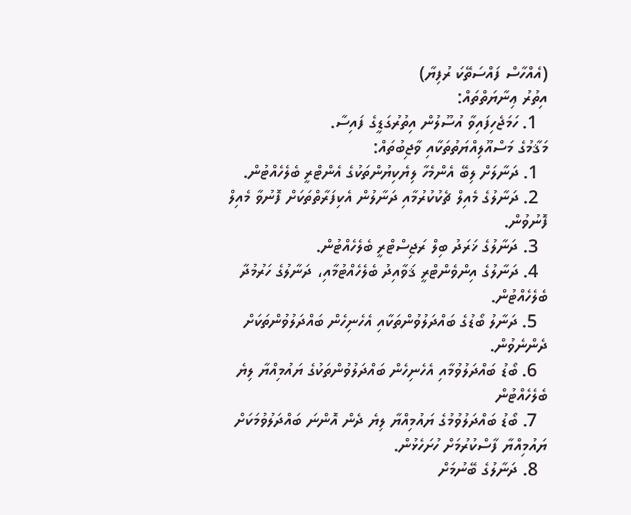(އެއްހާސް ފައްސަތޭކަ ރުފިޔާ)
އިތުރު ޢިނާޔަތްތައް:
  1. ހަމަޖެހިފައިވާ އުސޫލުން އިތުރުގަޑީގެ ފައިސާ.
މަޤާމުގެ މަސްއޫލިއްޔަތުތަކާއި ވާޖިބުތައް:
  1. ދަނާލަށް ލިބޭ އެންމެހާ ލިޔެކިޔުންތަކުގެ އެންޓްރީ ބެލެހެއްޓުން.
  2. ދަނާލުގެ މެއިލް ޗެކުކުރުމާއި ދަނާލުން އެކިފަރާތްތަކަށް ފޮނުވާ މެއިލް ފޮނުވުން.
  3. ދަނާލުގެ ޚަރަދު ބިލް ރަޖިސްޓްރީ ބެލެހެއްޓުން.
  4. ދަނާލުގެ އިންވެންޓްރީ ޤަވާއިދު ބެލެހެއްޓުމާއި، ދަނާލުގެ ހަރުމުދާ ބެލެހެއްޓުން.
  5. ދަނާލު ބޯޑުގެ ބައްދަލުވުންތަކާއި އެހެނިހެން ބައްދަލުވުންތަކަށް ދެންނެވުން.
  6. ބޯޑު ބައްދަލުވުމާއި އެހެނިހެން ބައްދަލުވުންތަކުގެ ޔައުމިއްޔާ ލިޔެ ބެލެހެއްޓުން
  7. ބޯޑު ބައްދަލުވުމުގެ ޔައުމިއްޔާ ލިޔެ ދެން އޮންނަ ބައްދަލުވުމަކަށް ޔައުމިއްޔާ ފާސްކުރުމަށް ހުށަހެޅުން.
  8. ދަނާލުގެ ބޭނުމަށް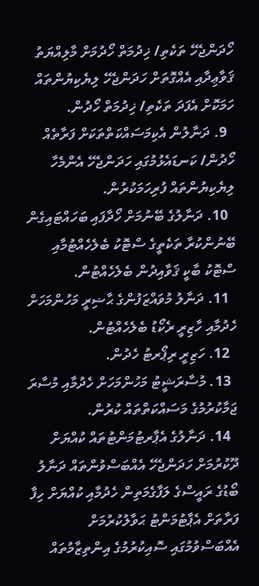ހޯދަންޖެހޭ ތަކެތި/ ޚިދުމަތް ހޯދުމަށް މާލިއްޔަތު ޤަވާޢިދާއި އެއްގޮތަށް ހަދަންޖެހޭ ލިޔެކިޔުންތައް ހަމަކޮށް އެފަދަ ތަކެތި/ ޚިދުމަތް ހޯދުން.
  9. ދަނާލުން އެކިމަސައްކަތްތަކަށް ފަރާތެއް ހޯދުން/ ކަނޑައެޅުމުގައި ހަދަންޖެހޭ އެންމެހާ ލިޔެކިޔުންތައް ފުރިހަމަކުރުން.
  10. ދަނާލުގެ ބޭނުމަށް ހޯދާފައި ބަހައްޓައިގެން ބޭނުންކުރާ ތަކެތީގެ ސްޓޮކު ބެލެހެއްޓުމާއި ސްޓޮކު ބާކީ ޤަވާއިދުން ބެލެހެއްޓުން.
  11. ދަނާލު މުވައްޒަފުންގެ ޙާޟިރީ މަހުންމަހަށް ހެދުމާއި ހާޒިރީ ރެކޯޑު ބެލެހެއްޓުން.
  12. ހަޒިރީ ރިޕޯރޓު ހެދުން.
  13. މުސާރަޝީޓު މަހުންމަހަށް ހެދުމާއި މުސާރަ ޖަމާކުރުމުގެ މަސައްކަތްތައް ކުރުން.
  14. ދަނާލުގެ އެޕާރޓުމަންޓުތައް ކުއްޔަށް ދޫކުރުމަށް ހަދަންޖެހޭ އެއްބަސްވުންތައް ދަނާލު ބޯޑުގެ ރައީސްގެ ލަފާގެމަތިން ހެދުމާއި ކުއްޔަށް ހިފާ ފަރާތަށް އެޕާޓުމަންޓު ޙަވާލުކުރުމަށް އެއްބަސްވުމުގައި ސޮއިކުރުމުގެ އިންތިޒާމުތައް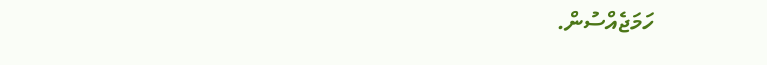ހަމަޖެއްސުން.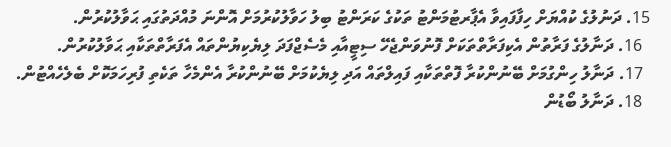15. ދަނުލުގެ ކުއްޔަށް ހިފާފައިވާ އެޕާރޓުމަންޓު ތަކުގެ ކަރަންޓު ބިލު ހަވާލުކުރުމަށް އޮންނަ މުއްދަތުގައި ޙަވާލުކުރުން.
  16. ދަނާލުގެ ފަރާތުން އެކިފަރާތްތަކަށް ފޮނުވަންޖެހޭ ސިޓީއާއި މެސެޖްފަދަ ލިޔެކިޔުންތައް އެފަރާތްތަކާއި ޙަވާލުކުރުން.
  17. ދަނާލު ހިންގުމަށް ބޭނުންކުރާ ފޮތްތަކާއި ފައިލްތައް އަދި ލިޔެކުމަށް ބޭނުންކުރާ އެންމެހާ ތަކެތި ފުރިހަމަކޮށް ބެލެހެއްޓުން.
  18. ދަނާލު ބޯޑުން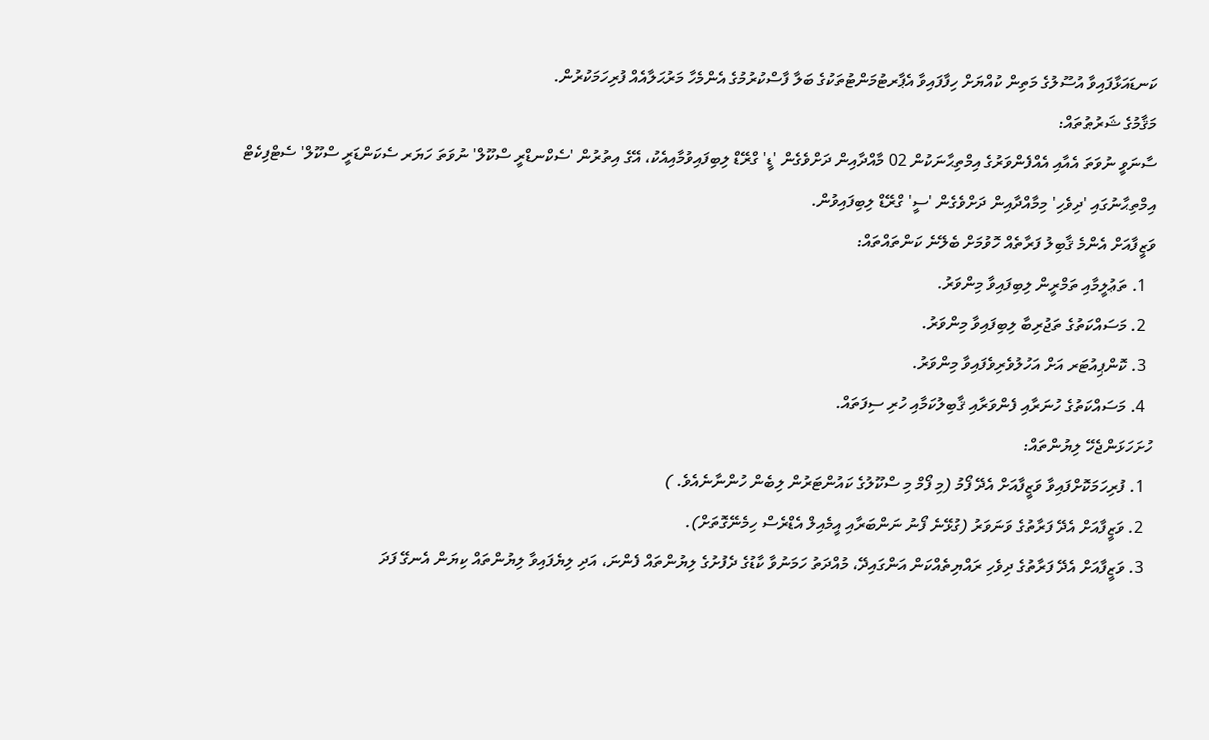ކަނޑައަޅާފައިވާ އުސޫލުގެ މަތިން ކުއްޔަށް ހިފާފައިވާ އެޕާރޓުމަންޓުތަކުގެ ބަލާ ފާސްކުރުމުގެ އެންމެހާ މަރުޙަލާއެއް ފުރިހަމަކުރުން.
މަޤާމުގެ ޝަރުޠުތައް:
ސާނަވީ ނުވަތަ އެއާއި އެއްފެންވަރުގެ އިމްތިޙާނަކުން 02 މާއްދާއިން ދަށްވެގެން 'ޑީ' ގްރޭޑް ލިބިފައިވުމާއިއެކު، އޭގެ އިތުރުން 'ސެކްނޑްރީ ސްކޫލް' ނުވަތަ ހަޔަރ ސެކަންޑަރީ ސްކޫލް' ސެޓްފިކެޓް އިމްތިޙާނުގައި 'ދިވެހި' މިމާއްދާއިން ދަށްވެގެން 'ސީ' ގްރޭޑް ލިބިފައިވުން.
ވަޒީފާއަށް އެންމެ ޤާބިލު ފަރާތެއް ހޮވުމަށް ބެލޭނެ ކަންތައްތައް:
  1. ތަޢުލީމާއި ތަމްރީން ލިބިފައިވާ މިންވަރު.
  2. މަސައްކަތުގެ ތަޖުރިބާ ލިބިފައިވާ މިންވަރު.
  3. ކޮންޕިއުޓަރ އަށް އަހުލުވެރިވެފައިވާ މިންވަރު.
  4. މަސައްކަތުގެ ހުނަރާއި ފެންވަރާއި ޤާބިލުކަމާއި ހުރި ސިފަތައް.
ހުށަހަޅަންޖެހޭ ލިޔުންތައް:
  1. ފުރިހަމަކޮށްފައިވާ ވަޒީފާއަށް އެދޭ ފޯމު (މި ފޯމް މި ސްކޫލުގެ ކައުންޓަރުން ލިބެން ހުންނާނެއެވެ. )
  2. ވަޒީފާއަށް އެދޭ ފަރާތުގެ ވަނަވަރު (ގުޅޭނެ ފޯނު ނަންބަރާއި އީމެއިލް އެޑްރެސް ހިމެނޭގޮތަށް).
  3. ވަޒީފާއަށް އެދޭ ފަރާތުގެ ދިވެހި ރައްޔިތެއްކަން އަންގައިދޭ، މުއްދަތު ހަމަނުވާ ކާޑުގެ ދެފުށުގެ ލިޔުންތައް ފެންނަ، އަދި ލިޔެފައިވާ ލިޔުންތައް ކިޔަން އެނގޭ ފަދަ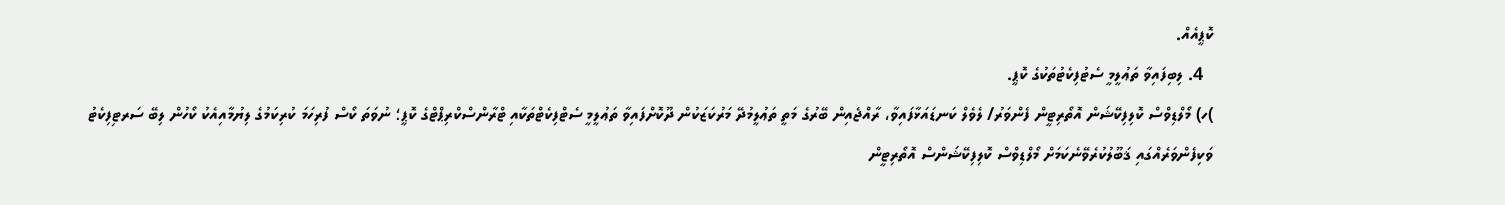ކޮޕީއެއް.
  4. ލިބިފައިވާ ތަޢުލީމީ ސެޓުފިކެޓުތަކުގެ ކޮޕީ.
)ހ) މޯލްޑިވްސް ކޮލިފިކޭޝަން އޮތޯރިޓީން ފެންވަރު/ ލެވެލް ކަނޑައަޅާފައިވާ، ރާއްޖެއިން ބޭރުގެ މަތީ ތަޢުލީމުދޭ މަރުކަޒަކުން ދޫކޮށްފައިވާ ތަޢުލީމީ ސެޓްފިކެޓްތަކާއި ޓްރާންސްކްރިޕްޓްގެ ކޮޕީ؛ ނުވަތަ ކޯސް ފުރިހަމަ ކުރިކަމުގެ ލިޔުމާއިއެކު ކޯހުން ލިބޭ ސަރޓިފިކެޓު ވަކިފެންވަރެއްގައި ޤަބޫލުކުރެވޭނެކަމަށް މޯލްޑިވްސް ކޮލިފިކޭޝަންސް އޮތޯރިޓީން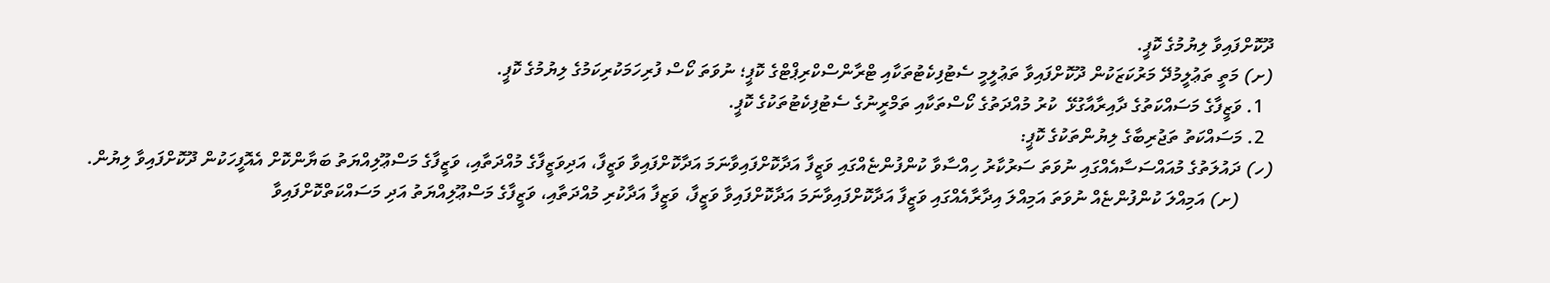ދޫކޮށްފައިވާ ލިޔުމުގެ ކޮޕީ.
(ށ) މަތީ ތަޢުލީމުދޭ މަރުކަޒަކުން ދޫކޮށްފައިވާ ތަޢުލީމީ ސެޓުފިކެޓުތަކާއި ޓްރާންސްކްރިޕްޓްގެ ކޮޕީ؛ ނުވަތަ ކޯސް ފުރިހަމަކުރިކަމުގެ ލިޔުމުގެ ކޮޕީ.
  1. ވަޒީފާގެ މަސައްކަތުގެ ދާއިރާއާގުޅޭ  ކުރު މުއްދަތުގެ ކޯސްތަކާއި ތަމްރީނުގެ ސެޓުފިކެޓުތަކުގެ ކޮޕީ.
  2. މަސައްކަތު ތަޖުރިބާގެ ލިޔުންތަކުގެ ކޮޕީ:
(ހ) ދައުލަތުގެ މުއައްސަސާއެއްގައި ނުވަތަ ސަރުކާރު ހިއްސާވާ ކުންފުންޏެއްގައި ވަޒީފާ އަދާކޮށްފައިވާނަމަ އަދާކޮށްފައިވާ ވަޒީފާ، އަދިވަޒީފާގެ މުއްދަތާއި، ވަޒީފާގެ މަސްޢޫލިއްޔަތު ބަޔާންކޮށް އެއޮފީހަކުން ދޫކޮށްފައިވާ ލިޔުން.
       (ށ) އަމިއްލަ ކުންފުންޏެއް ނުވަތަ އަމިއްލަ އިދާރާއެއްގައި ވަޒީފާ އަދާކޮށްފައިވާނަމަ އަދާކޮށްފައިވާ ވަޒީފާ، ވަޒީފާ އަދާކުރި މުއްދަތާއި، ވަޒީފާގެ މަސްޢޫލިއްޔަތު އަދި މަސައްކަތްކޮށްފައިވާ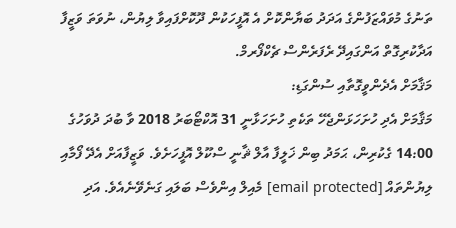ތަނުގެ މުވައްޒަފުންގެ އަދަދު ބަޔާންކޮށް އެ އޮފީހަކުން ދޫކޮށްފައިވާ ލިޔުން، ނުވަތަ ވަޒީފާ އަދާކުރިގޮތް އަންގައިދޭ ރެފަރެންސް ޗެކްފޯރމް.
މަޤާމަށް އެދެންވީގޮތާއި ސުންގަޑި:
މަޤާމަށް އެދި ހުށަހަޅަންޖެހޭ ތަކެތި ހުށަހަޅާނީ 31 އޮކްޓޯބަރު 2018 ވާ ބުދަ ދުވަހުގެ 14:00 ގެކުރިން، ޙަމަދު ބިން ޚަލީފާ އާލް ޘާނީ ސްކޫލް އޮފީހަށެވެ. ވަޒީފާއަށް އެދޭ ފޯމާއި ލިޔުންތައް [email protected] މެއިލް އިންވެސް ބަލައި ގަނެވޭނެއެވެ. އަދި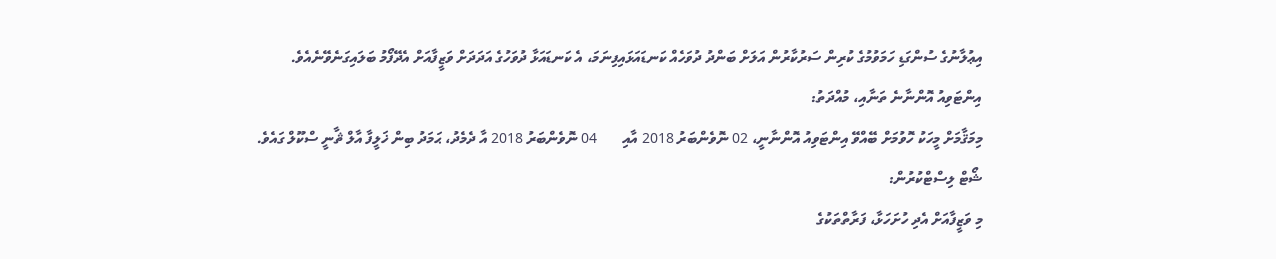އިޢުލާނުގެ ސުންގަޑި ހަމަވުމުގެ ކުރިން ސަރުކާރުން އަލަށް ބަންދު ދުވަހެއް ކަނޑައަޅައިފިނަމަ، އެ ކަނޑައަޅާ ދުވަހުގެ އަދަދަށް ވަޒީފާއަށް އެދޭފޯމު ބަލައިގަނެވޭނެއެވެ.
އިންޓަވިއު އޮންނާނެ ތަނާއި، މުއްދަތު:
މިމަޤާމަށް މީހަކު ހޮވުމަށް ބޭއްވޭ އިންޓަވިއު އޮންނާނީ، 02 ނޮވެންބަރު 2018 އާއި       04 ނޮވެންބަރު 2018 އާ ދެމެދު، ޙަމަދު ބިން ޚަލީފާ އާލް ޘާނީ ސްކޫލް ގައެވެ.
ޝޯޓް ލިސްޓްކުރުން:
މި ވަޒީފާއަށް އެދި ހުށަހަޅާ، ފަރާތްތަކުގެ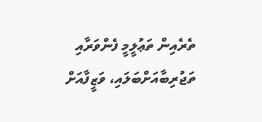ތެރެއިން ތަޢުލީމީ ފެންވަރާއި ތަޖުރިބާއަށްބަލައި، ވަޒީފާއަށް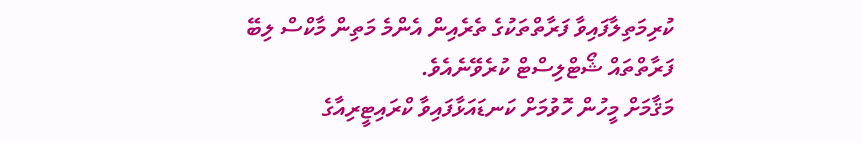ކުރިމަތިލާފައިވާ ފަރާތްތަކުގެ ތެރެއިން އެންމެ މަތިން މާކްސް ލިބޭ ފަރާތްތައް ޝޯޓްލިސްޓް ކުރެވޭނެއެވެ.
މަޤާމަށް މީހުން ހޮވުމަށް ކަނޑައަޅާފައިވާ ކްރައިޓީރިއާގެ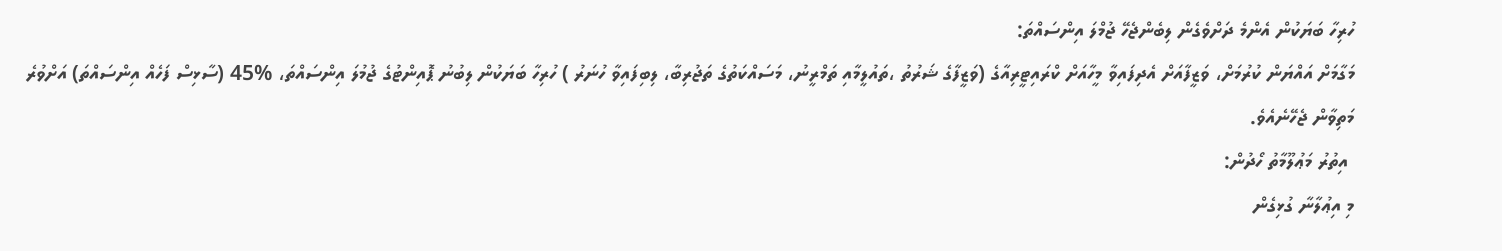ހުރިހާ ބަޔަކުން އެންމެ ދަށްވެގެން ލިބެންޖެހޭ ޖުމްލަ އިންސައްތަ:
މަގާމަށް އައްޔަން ކުރުމަށް، ވަޒީފާއަށް އެދިފައިވާ މީހާއަށް ކްރައިޓީރިއާގެ (ވަޒީފާގެ ޝަރުތު ،ތައުލީމާއި ތަމްރީނު، މަސައްކަތުގެ ތަޖުރިބާ، ލިބިފައިވާ ހުނަރު ) ހުރިހާ ބަޔަކުން ލިބުނު ޕޮއިންޓުގެ ޖުމުލަ އިންސައްތަ، %45 (ސާޅިސް ފަހެއް އިންސައްތަ) އަށްވުރެ މަތިވާން ޖެހޭނެއެވެ.
 އިތުރު މަޢުލޫމާތު ހޯދުން:
މި އިޢުލާނާ ގުޅިގެން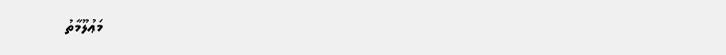މަޢުލޫމާތު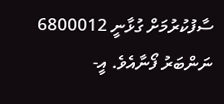ސާފުކުރުމަށް ގުޅާނީ 6800012 ނަންބަރު ފޯނާއެވެ. އީ-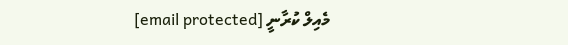މެއިލް ކުރާނީ [email protected]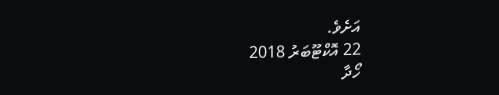އަށެވެ.
22 އޮކްޓޫބަރު 2018
ހޯދާ